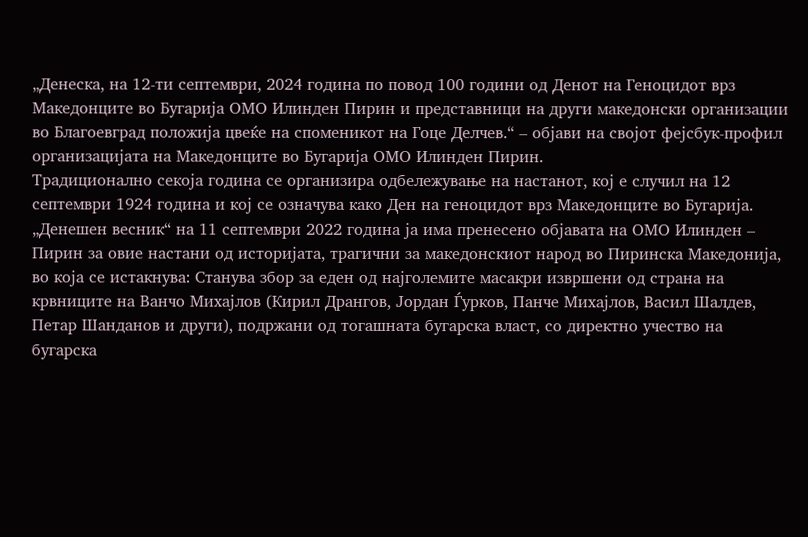„Денеска, на 12-ти септември, 2024 година по повод 100 години од Денот на Геноцидот врз Македонците во Бугарија ОМО Илинден Пирин и представници на други македонски организации во Благоевград положија цвеќе на споменикот на Гоце Делчев.“ – објави на својот фејсбук-профил организацијата на Македонците во Бугарија ОМО Илинден Пирин.
Традиционално секоја година се организира одбележување на настанот, кој е случил на 12 септември 1924 година и кој се означува како Ден на геноцидот врз Македонците во Бугарија. „Денешен весник“ на 11 септември 2022 година ја има пренесено објавата на ОМО Илинден – Пирин за овие настани од историјата, трагични за македонскиот народ во Пиринска Македонија, во која се истакнува: Станува збор за еден од најголемите масакри извршени од страна на крвниците на Ванчо Михајлов (Кирил Дрангов, Јордан Ѓурков, Панче Михајлов, Васил Шалдев, Петар Шанданов и други), подржани од тогашната бугарска власт, со директно учество на бугарска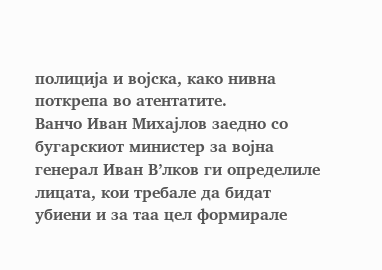полиција и војска, како нивна поткрепа во атентатите.
Ванчо Иван Михајлов заедно со бугарскиот министер за војна генерал Иван В’лков ги определиле лицата, кои требале да бидат убиени и за таа цел формирале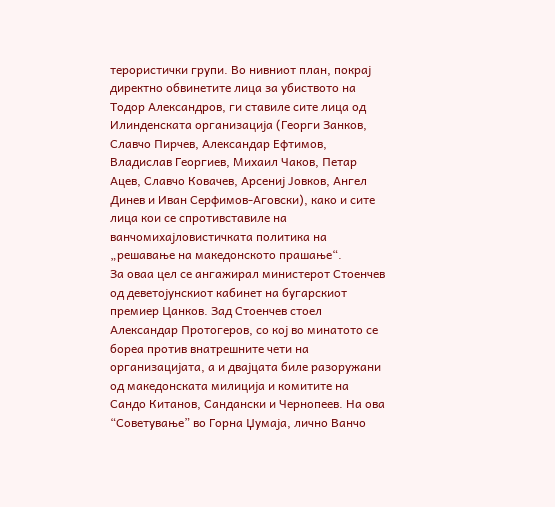терористички групи. Во нивниот план, покрај директно обвинетите лица за убиството на Тодор Александров, ги ставиле сите лица од Илинденската организација (Георги Занков, Славчо Пирчев, Александар Ефтимов, Владислав Георгиев, Михаил Чаков, Петар Ацев, Славчо Ковачев, Арсениј Јовков, Ангел Динев и Иван Серфимов-Аговски), како и сите лица кои се спротивставиле на ванчомихајловистичката политика на „решавање на македонското прашање“.
За оваа цел се ангажирал министерот Стоенчев од деветојунскиот кабинет на бугарскиот премиер Цанков. Зад Стоенчев стоел Александар Протогеров, со кој во минатото се бореа против внатрешните чети на организацијата, а и двајцата биле разоружани од македонската милиција и комитите на Сандо Китанов, Сандански и Чернопеев. На ова “Советување” во Горна Џумаја, лично Ванчо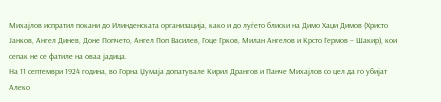Михајлов испратил покани до Илинденската организација, како и до луѓето блиски на Димо Хаџи Димов (Христо Јанков, Ангел Динев, Доне Попчето, Ангел Поп Василев, Гоце Грков, Милан Ангелов и Крсто Гермов – Шакир), кои сепак не се фатиле на оваа јадица.
На 11 септември 1924 година, во Горна Џумаја допатувале Кирил Дрангов и Панче Михајлов со цел да го убијат Алеко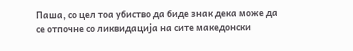Паша, со цел тоа убиство да биде знак дека може да се отпочне со ликвидација на сите македонски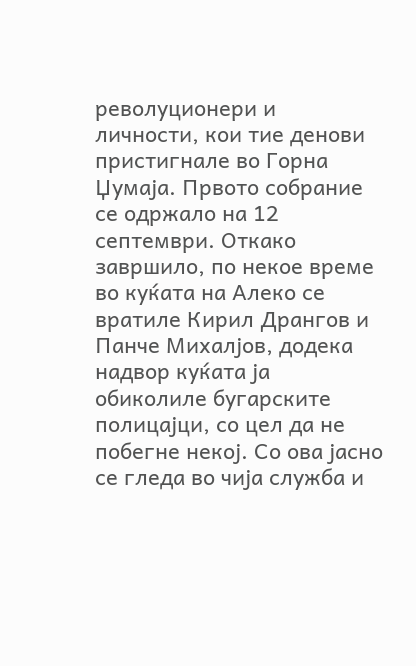револуционери и личности, кои тие денови пристигнале во Горна Џумаја. Првото собрание се одржало на 12 септември. Откако завршило, по некое време во куќата на Алеко се вратиле Кирил Дрангов и Панче Михалјов, додека надвор куќата ја обиколиле бугарските полицајци, со цел да не побегне некој. Со ова јасно се гледа во чија служба и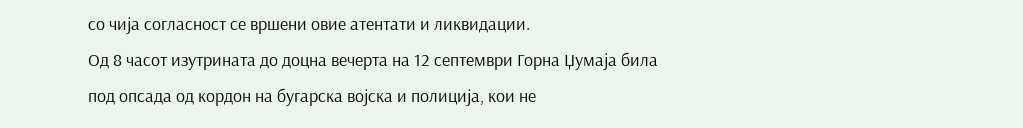со чија согласност се вршени овие атентати и ликвидации.
Од 8 часот изутрината до доцна вечерта на 12 септември Горна Џумаја била под опсада од кордон на бугарска војска и полиција, кои не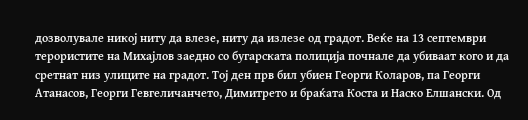дозволувале никој ниту да влезе, ниту да излезе од градот. Веќе на 13 септември терористите на Михајлов заедно со бугарската полиција почнале да убиваат кого и да сретнат низ улиците на градот. Тој ден прв бил убиен Георги Коларов, па Георги Атанасов, Георги Гевгеличанчето, Димитрето и браќата Коста и Наско Елшански. Од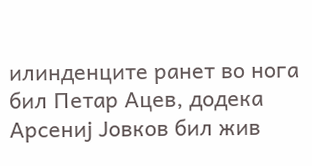илинденците ранет во нога бил Петар Ацев, додека Арсениј Јовков бил жив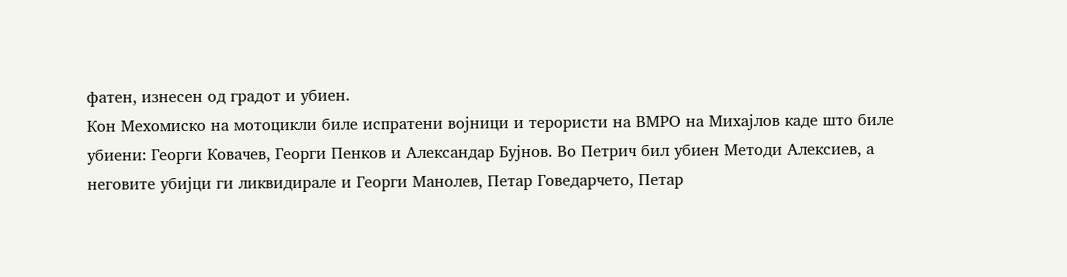фатен, изнесен од градот и убиен.
Кон Мехомиско на мотоцикли биле испратени војници и терористи на ВМРО на Михајлов каде што биле убиени: Георги Ковачев, Георги Пенков и Александар Бујнов. Во Петрич бил убиен Методи Алексиев, а неговите убијци ги ликвидирале и Георги Манолев, Петар Говедарчето, Петар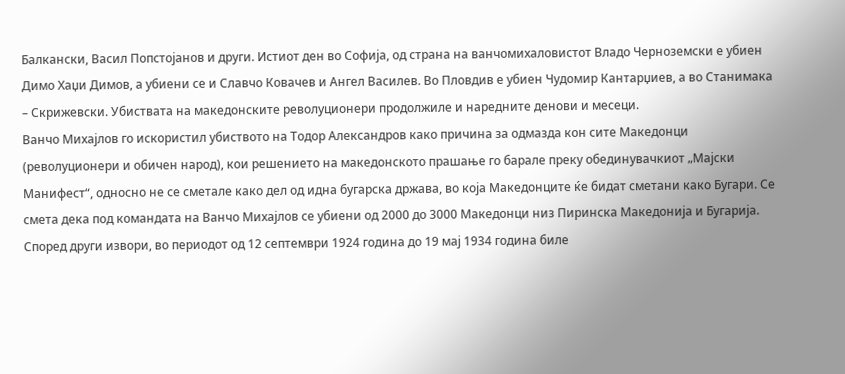Балкански, Васил Попстојанов и други. Истиот ден во Софија, од страна на ванчомихаловистот Владо Черноземски е убиен Димо Хаџи Димов, а убиени се и Славчо Ковачев и Ангел Василев. Во Пловдив е убиен Чудомир Кантарџиев, а во Станимака – Скрижевски. Убиствата на македонските револуционери продолжиле и наредните денови и месеци.
Ванчо Михајлов го искористил убиството на Тодор Александров како причина за одмазда кон сите Македонци (револуционери и обичен народ), кои решението на македонското прашање го барале преку обединувачкиот „Мајски Манифест“, односно не се сметале како дел од идна бугарска држава, во која Македонците ќе бидат сметани како Бугари. Се смета дека под командата на Ванчо Михајлов се убиени од 2000 до 3000 Македонци низ Пиринска Македонија и Бугарија.
Според други извори, во периодот од 12 септември 1924 година до 19 мај 1934 година биле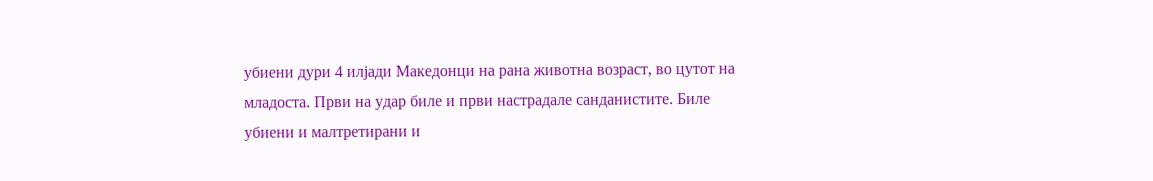убиени дури 4 илјади Македонци на рана животна возраст, во цутот на младоста. Први на удар биле и први настрадале санданистите. Биле убиени и малтретирани и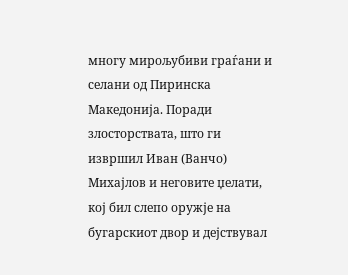многу мирољубиви граѓани и селани од Пиринска Македонија. Поради злосторствата, што ги извршил Иван (Ванчо) Михајлов и неговите џелати, кој бил слепо оружје на бугарскиот двор и дејствувал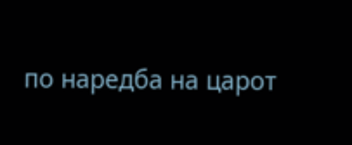по наредба на царот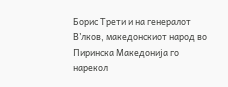Борис Трети и на генералот В’лков, македонскиот народ во Пиринска Македонија го нарекол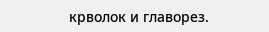крволок и главорез.